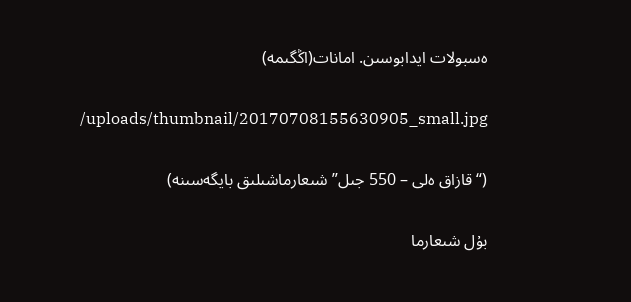ەسبولات ايدابوسىن. امانات(اڭگىمە)

/uploads/thumbnail/20170708155630905_small.jpg

(“قازاق ەلى – 550 جىل” شىعارماشىلىق بايگەسىنە)

بۇل شىعارما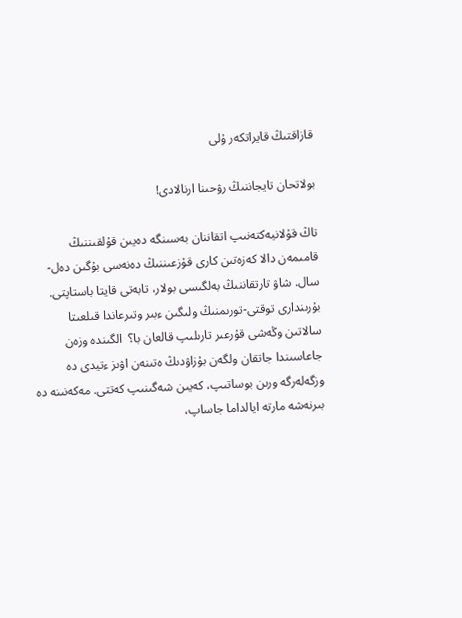قازاقتىڭ قايراتكەر ۇلى

بولاتحان تايجاننىڭ رۋحىنا ارنالادى!

تاڭ قۇلانيەكتەنىپ اتقاننان بەسىنگە دەيىن قۇلقىننىڭ قامىمەن دالا كەزەتىن كارى قۇزعىننىڭ دەنەسى بۇگىن دەل-سال. شاۋ تارتقاننىڭ بەلگىسى بولار، تابەتى قايتا باستاپتى. بۇرىندارى توقتى-تورىمنىڭ ولىگىن ءبىر وتىرعاندا قىلعىتا سالاتىن وڭەشى قۇرعىر تارىلىپ قالعان با؟  الگىندە وزەن جاعاسىندا جاتقان ولگەن بۇزاۋدىڭ ەتىنەن اۋىز ءتيدى دە وزگەلەرگە ورىن بوساتىپ، كەيىن شەگىنىپ كەتتى. مەكەنىنە دە بىرنەشە مارتە ايالداما جاساپ،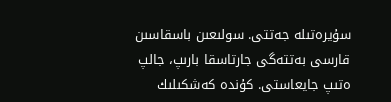سۇيرەتىلە جەتتى. سولىعىن باسقاسىن قارسى بەتتەگى جارتاسقا بارىپ، جالپ ەتىپ جايعاستى. كۇندە كەشكىلىك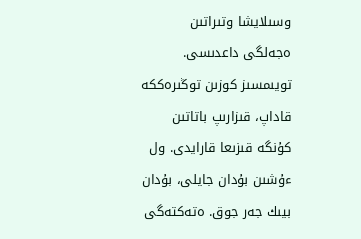وسىلايشا وتىراتىن ەجەلگى داعدىسى. تويىمسىز كوزىن توڭىرەككە قاداپ، قىزارىپ باتاتىن كۇنگە قىزىعا قارايدى. ول ءۇشىن بۇدان جايلى، بۇدان بيىك جەر جوق. ەتەكتەگى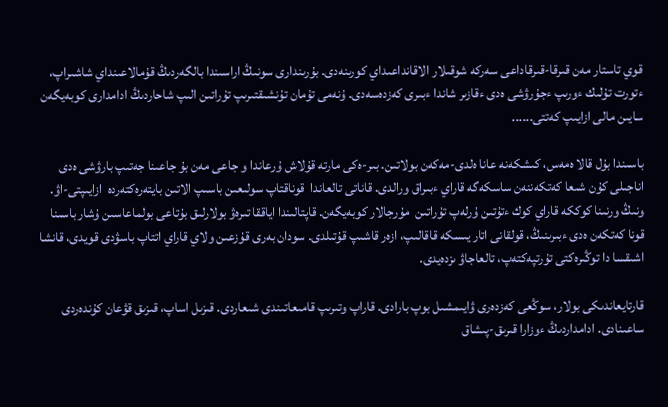قوي تاستار مەن قىرقا-قىرقاداعى سەركە شوقىلار الاقانداعىداي كورىنەدى. بۇرىندارى سونىڭ اراسىندا بالگەردىڭ قۇمالاعىنداي شاشىراپ، ءتورت تۇلىك ءورىپ ءجۇرۋشى ەدى ءقازىر شاندا ءبىرى كەزدەسەدى. ۇنەمى تۇمان تۇنشىقتىرىپ تۇراتىن الىپ شاحاردىڭ ادامدارى كوبەيگەن سايىن مالى ازايىپ كەتتى......

باسىندا بۇل قالا ەمەس، كىشكەنە عانا ەلدى-مەكەن بولاتىن. بىر-ەكى مارتە قۇلاش ۇرعاندا و جاعى مەن بۇ جاعىنا جەتىپ بارۋشى ەدى  اناجىلى كۇن شىعا كەتكەننەن ساسكەگە قاراي ءبىراق ورالدى. قاناتى تالعاندا  قوناقتاپ سولىعىن باسىپ الاتىن بايتەرەكتەردە  ازايىپتى-اۋ. ونىڭ ورنىنا كوككە قاراي كوك ءتۇتىن ۇرلەپ تۇراتىن  مۇرجالار كوبەيگەن. قاپتالىندا اياققا تىرەۋ بولارلىق بۇتاعى بولماعاسىن ۇشار باسىنا قونا كەتكەن ەدى ءبىرىنىڭ، قولقانى اتار يىسكە قاقالىپ، ازەر قاشىپ قۇتىلدى. سودان بەرى قۇزعىن ولاي قاراي اتتاپ باسۋدى قويدى، قانشا اشىقسا دا توڭىرەكتى تۇرتپەكتەپ، تالعاجاۋ ىزدەيدى.

قارتايعاندىكى بولار، سوڭعى كەزدەرى ۋايىمشىل بوپ بارادى. قاراپ وتىرىپ قامىعاتىندى شىعاردى. قىزىل اساپ، قىزىق قۋعان كۇندەردى ساعىنادى. ادامداردىڭ ءوزارا قىرىق-پىشاق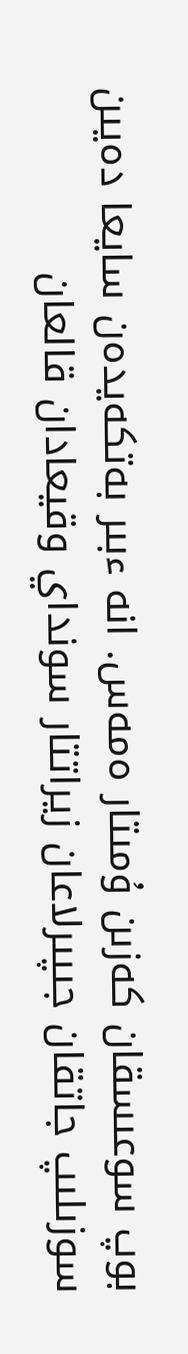بوپ سوعىسقان كەزىن ۇمىتار ەمەس. انە ءبىر بەتكەيدەن سايعا دەيىن سوزىلىپ جاتقان جىپىرلاعان زيراتتار سونداي وقيعادان قالعان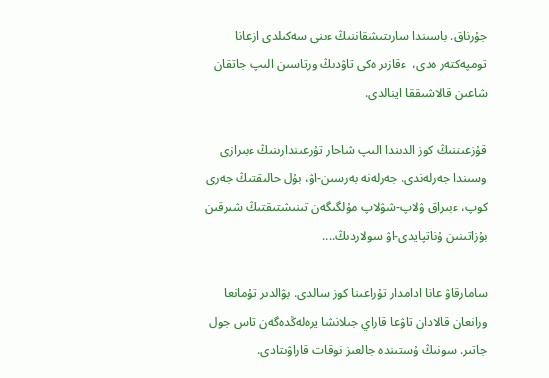جۇرناق. باسىندا سارىتىشقاننىڭ ءىنى سەكىلدى ازعانا تومپەكتەر ەدى،  ءقازىر ەكى تاۋدىڭ ورتاسىن الىپ جاتقان شاعىن قالاشىققا اينالدى.

قۇزعىننىڭ كوز الدىندا الىپ شاحار تۇرعىندارىنىڭ ءبىرازى وسىندا جەرلەندى. جەرلەنە بەرسىن-اۋ، بۇل حالىقتىڭ جەرى كوپ، ءبىراق ۋلاپ-شۋلاپ مۇلگىگەن تىنىشتىقتىڭ شىرقىن بۇزاتىنىن ۇناتپايدى-اۋ سولاردىڭ....

سامارقاۋ عانا ادامدار تۇراعىنا كوز سالدى. بۋالدىر تۇمانعا ورانعان قالادان تاۋعا قاراي جىلانشا يرەلەڭدەگەن تاس جول جاتىر. سونىڭ ۇستىندە جالعىز نوقات قاراۋىتادى.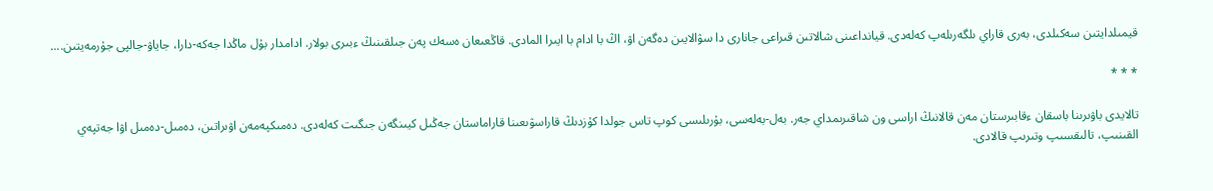قيمىلدايتىن سەكىلدى، بەرى قاراي ىلگەرىلەپ كەلەدى. قيانداعىنى شالاتىن قىراعى جانارى دا سۋالايىن دەگەن اۋ، اڭ با ادام با ايىرا المادى. قاڭعىعان ەسەك پەن جىلقىنىڭ ءبىرى بولار. ادامدار بۇل ماڭدا جەكە-دارا، جاياۋ-جالپى جۇرمەيتىن....

* * *

تالايدى باۋىرىنا باسقان ءقابىرستان مەن قالانىڭ اراسى ون شاقىرىمداي جەر. بەل-بەلەسى، بۇرىلىسى كوپ تاس جولدا كۇزدىڭ قاراسۋىعىنا قاراماستان جەڭىل كيىنگەن جىگىت كەلەدى. دەمىكپەمەن اۋىراتىن، دەمىل-دەمىل اۋا جەتپەي القىنىپ، تالىقسىپ وتىرىپ قالادى.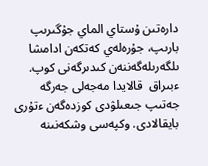دارەتىن ۇستاي الماي جۇگىرىپ بارىپ، جۇرەلەي كەتكەن ادامشا ىلگەرىلەگەننەن كىدىرگەنى كوپ. ءبىراق  قالايدا مەجەلى جەرگە جەتىپ جىعىلۋدى كوزدەگەن ءتۇرى بايقالادى. وكپەسى وشكەنىنە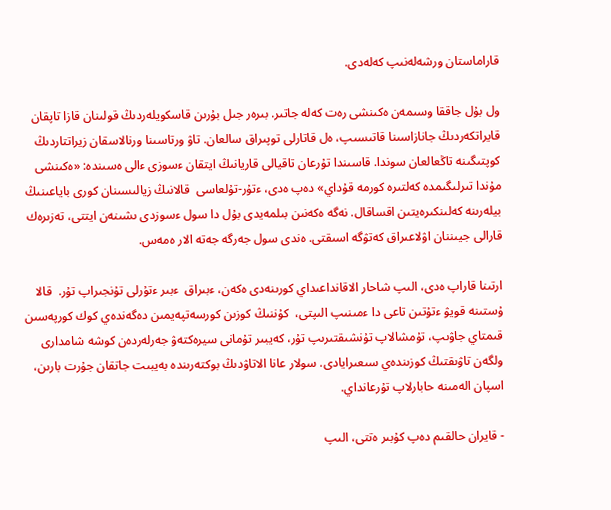قاراماستان ورشەلەنىپ كەلەدى.

ول بۇل جاققا وسىمەن ەكىنشى رەت كەلە جاتىر. بىرەر جىل بۇرىن قاسكويلەردىڭ قولىنان قازا تاپقان قايراتكەردىڭ جانازاسىنا قاتىسىپ، ەل قاتارلى توپىراق سالعان. تاۋ ورتاسىنا ورنالاسقان زيراتتاردىڭ كوپتىگىنە تاڭعالعان سوندا. قاسىندا تۇرعان تاقيالى قاريانىڭ ايتقان ءسوزى ءالى ەسىندە: «ەكىنشى مۇندا تىرلىگىمدە كەلتىرە كورمە قۇداي» دەپ ەدى، ءتۇر-تۇلعاسى  قالانىڭ زيالىسىنان كورى باياعىنىڭ بيلەرىنە كەلىنكىرەيتىن اقساقال. نەگە ەكەنىن بىلمەيدى بۇل دا سول ءسوزدى ىشىنەن ايتتى، تەزىرەك قارالى جيىننان اۋلاعىراق كەتۋگە اسىقتى. ەندى سول جەرگە جەتە الار ەمەس.

ارتىنا قاراپ ەدى، الىپ شاحار الاقانداعىداي كورىنەدى ەكەن، ءبىراق  ءبىر ءتۇرلى تۇنجىراپ تۇر.  قالا ۇستىنە قويۋ ءتۇتىن تاعى دا ءمىنىپ الىپتى،  كۇننىڭ كوزىن كورسەتپەيمىن دەگەندەي كوك كورپەسىن قىمتاي جاۋىپ، تۇمشالاپ تۇنشىقتىرىپ تۇر، كەيبىر تۇمانى سيرەكتەۋ جەرلەردەن كوشە شامدارى  ولگەن تاۋىقتىڭ كوزىندەي سىعىرايادى. سولار عانا الاتاۋدىڭ بوكتەرىندە بەيبىت جاتقان جۇرت بارىن، اسپان الەمىنە حابارلاپ تۇرعانداي.

- قايران حالقىم دەپ كۇبىر ەتتى، الىپ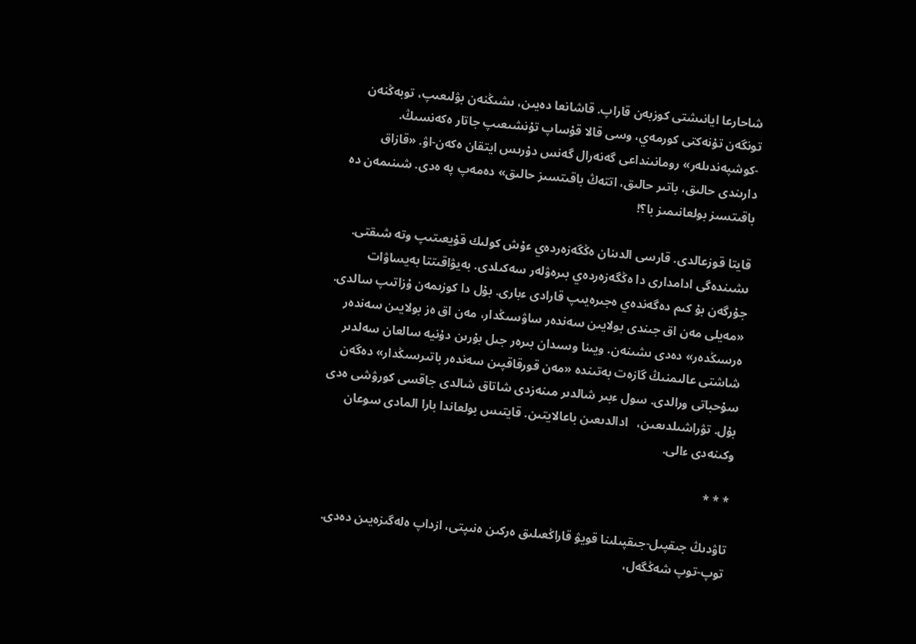شاحارعا ايانىشتى كوزبەن قاراپ. قاشانعا دەيىن، ىشىڭنەن بۋلىعىپ، توبەڭنەن تونگەن تۇنەكتى كورمەي، وسى قالا قۇساپ تۇنشىعىپ جاتار ەكەنسىڭ. -كوشپەندىلەر» رومانىنداعى گەنەرال گەنس دۇرىس ايتقان ەكەن-اۋ. «قازاق دارىندى حالىق، باتىر حالىق، اتتەڭ باقىتسىز حالىق» دەمەپ پە ەدى. شىنىمەن دە باقىتسىز بولعانىمىز با؟!

قايتا قوزعالدى. قارسى الدىنان ەڭگەزەردەي ءۇش كولىك قۇيعىتىپ وتە شىقتى. ىشىندەگى ادامدارى دا ەڭگەزەردەي بىرەۋلەر سەكىلدى. بەيۋاقىتتا بەيساۋات جۇرگەن بۇ كىم دەگەندەي ەجىرەيىپ قارادى ءبارى. بۇل دا كوزىمەن ۇزاتىپ سالدى. «مەيلى مەن اق جىندى بولايىن سەندەر ساۋسىڭدار، مەن اق ەز بولايىن سەندەر ەرسىڭدەر» دەدى ىشىنەن. ويىنا وسىدان بىرەر جىل بۇرىن دۇنيە سالعان سەلدىر شاشتى عالىمنىڭ گازەت بەتىندە «مەن قورقاقپىن سەندەر باتىرسىڭدار» دەگەن سۇحباتى ورالدى. سول ءبىر شالدىر مىنەزدى شاتاق شالدى جاقسى كورۋشى ەدى بۇل. تۋراشىلدىعىن،   ادالدىعىن باعالايتىن. قايتىس بولعاندا بارا المادى سوعان وكىنەدى ءالى.

* * *

تاۋدىڭ جىقپىل-جىقپىلىنا قويۋ قاراڭعىلىق ەركىن ەنىپتى، ازداپ ەلەگىزەيىن دەدى.  توپ-توپ شەڭگەل،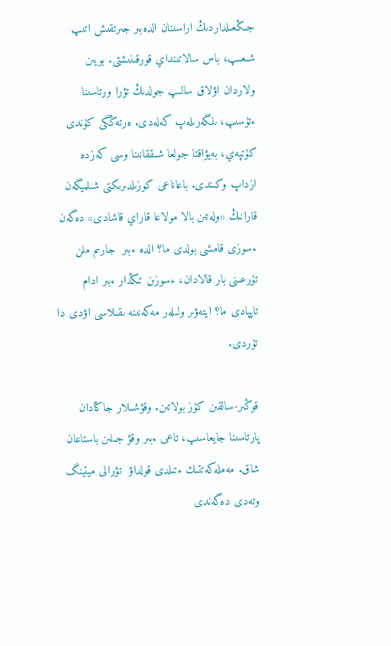جىڭعىلداردىڭ اراسىنان الدەبىر جىرتقىش اتىپ شىعىپ، باس سالاتىنداي قورقىنىشتى. بويىن ولاردان اۋلاق سالىپ جولدىڭ تۋرا ورتاسىنا ءتۇسىپ، ىلگەرىلەپ كەلەدى. ەرتەڭگى كۇندى كۇتپەي، بەيۋاقتا جولعا شىققانىنا وسى كەزدە ازداپ وكىندى. باعاناعى كوزىلدىرىكتى شىلميگەن قارانىڭ «ولەتىن بالا مولاعا قاراي قاشادى» دەگەن ءسوزى قامشى بولدى ما؟ الدە ءبىر  جارىم ملن تۇرعىنى بار قالادان، ءسوزىن تىڭدار ءبىر ادام تاپپادى ما؟ ايتەۋىر ولىلەر مەكەنىنە ىقىلاسى اۋدى دا تۇردى.

قوڭىر-سالقىن كۇز بولاتىن. وقۋشىلار جاڭادان پارتاسىنا جايعاسىپ، تاعى ءبىر وقۋ جىلىن باستاعان شاق. مەملەكەتتىك ءتىلدى قولداۋ  تۋرالى ميتينگ وتەدى دەگەندى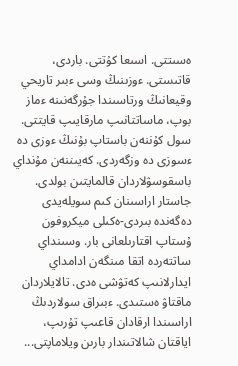ەسىتتى. اسىعا كۇتتى. باردى، قاتىستى. ءوزىنىڭ وسى ءبىر تاريحي وقيعانىڭ ورتاسىندا جۇرگەنىنە ءماز بوپ، ماساتتانىپ مارقايىپ قايتتى. سول كۇننەن باستاپ بۇنىڭ ءوزى دە ءسوزى دە وزگەردى. كەيىننەن مۇنداي باسقوسۋلاردان قالمايتىن بولدى. جاستار اراسىنان كىم سويلەيدى دەگەندە بىردى-ەكىلى ميكروفون ۇستاپ اقتارىلعانى بار. وسىنداي ساتتەردە اتقا مىنگەن ادامداي ايدارلانىپ كەتۋشى ەدى. تالايلاردان ماقتاۋ ەستىدى. ءبىراق سولاردىڭ اراسىندا ارقادان قاعىپ تۇرىپ، اياقتان شالاتىندار بارىن ويلاماپتى...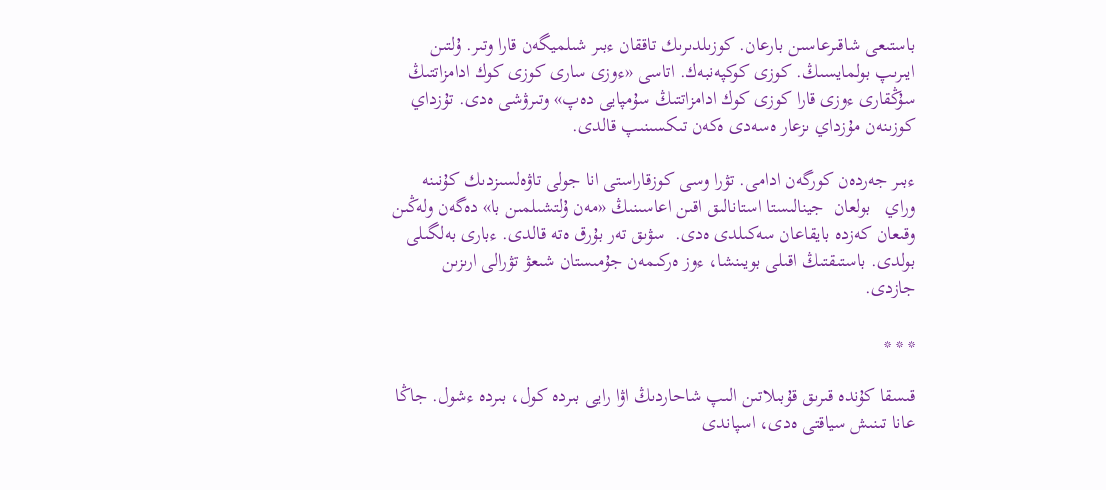باستىعى شاقىرعاسىن بارعان. كوزىلدىرىك تاققان ءبىر شىلميگەن قارا وتىر. ۇلتىن ايىرىپ بولمايسىڭ. كوزى كوكپەنبەك. اتاسى «ءوزى سارى كوزى كوك ادامزاتتىڭ سۇڭقارى ءوزى قارا كوزى كوك ادامزاتتىڭ سۇمپايى دەپ» وتىرۋشى ەدى. تۇزداي كوزىنەن مۇزداي ىزعار ەسەدى ەكەن تىكسىنىپ قالدى.

ءبىر جەردەن كورگەن ادامى. تۋرا وسى كوزقاراستى انا جولى تاۋەلسىزدىك كۇنىنە وراي   بولعان  جينالىستا استانالىق اقىن اعاسىنىڭ «مەن ۇلتشىلمىن با» دەگەن ولەڭىن وقىعان كەزدە بايقاعان سەكىلدى ەدى.  سۋىق تەر بۇرق ەتە قالدى. ءبارى بەلگىلى بولدى. باستىقتىڭ اقىلى بويىنشا، ءوز ەركىمەن جۇمىستان شىعۋ تۋرالى ارىزىن جازدى.

* * *

قىسقا كۇندە قىرىق قۇبىلاتىن الىپ شاحاردىڭ اۋا رايى بىردە كول، بىردە ءشول. جاڭا عانا تىنىش سياقتى ەدى، اسپاندى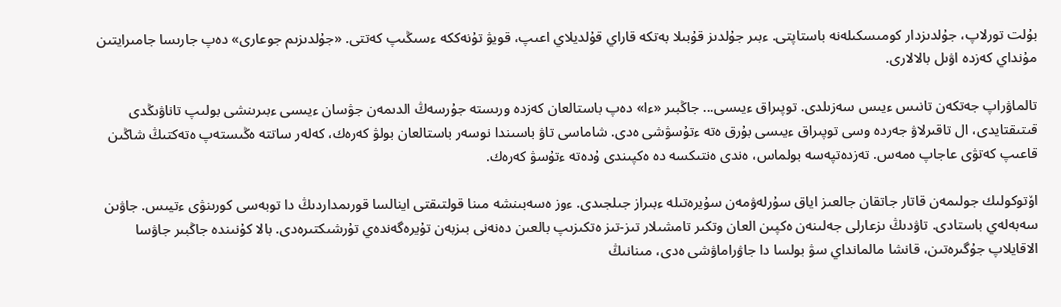بۇلت تورلاپ، جۇلدىزدار كومىسكىلەنە باستاپتى. ءبىر جۇلدىز قۇبىلا بەتكە قاراي قۇلديلاي اعىپ، قويۋ تۇنەككە ءسىڭىپ كەتتى. «جۇلدىزىم جوعارى» دەپ جارىسا جامىرايتىن مۇنداي كەزدە اۋىل بالالارى.

تالماۋراپ جەتكەن تانىس ءيىس سەزىلدى. توپىراق ءيىسى... جاڭبىر «ءا» دەپ باستالعان كەزدە ورىستە جۇرسەڭ الدىمەن جۋسان ءيىسى ءبىرىنشى بولىپ تاناۋىڭدى قىتىقتايدى، ال تاقىرلاۋ جەردە وسى توپىراق ءيىسى بۇرق ەتە ءتۇسۋشى ەدى. شاماسى تاۋ باسىندا نوسەر باستالعان بولۋ كەرەك، كەلەر ساتتە ەڭىستەپ ەتەكتىڭ شاڭىن قاعىپ كەتۋى عاجاپ ەمەس. تەزدەتپەسە بولماس، ەندى ەنتىكسە دە ەكپىندى ۇدەتە ءتۇسۋ كەرەك.

اۆتوكولىك جولىمەن قاتار جاتقان جالعىز اياق سۇرلەۋمەن سۇيرەتىلە ءبىراز جىلجىدى. ءوز ەسەبىنشە مىنا قولتىقتى اينالسا قورىمداردىڭ دا توبەسى كورىنۋى ءتيىس. جاۋىن سەبەلەي باستادى. تاۋدىڭ ىزعارلى جەلىنەن ەكپىن العان وتكىر تامشىلار تىز-تىز ەتكىزىپ بالعىن دەنەنى بىزبەن تۇيرەگەندەي تۇرشىكتىرەدى. بالا كۇنىندە جاڭبىر جاۋسا الاقايلاپ جۇگىرەتىن، قانشا مالمانداي سۋ بولسا دا جاۋراماۋشى ەدى، مىنانىڭ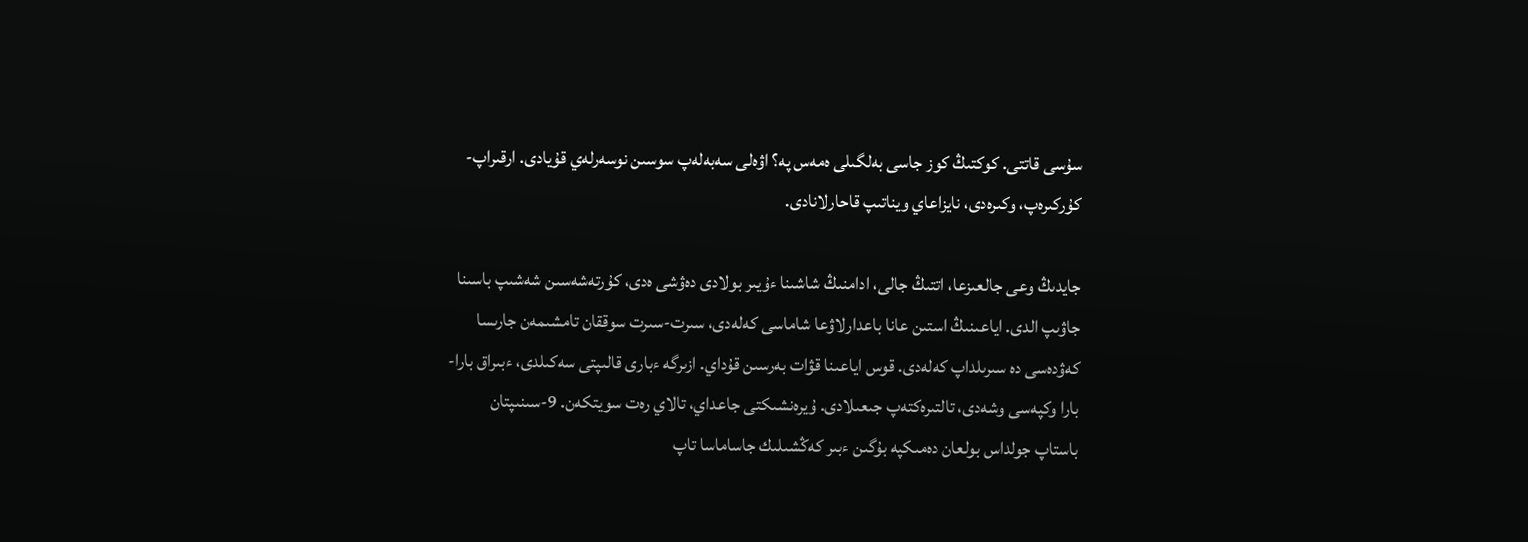سۇسى قاتتى. كوكتىڭ كوز جاسى بەلگىلى ەمەس پە؟ اۋەلى سەبەلەپ سوسىن نوسەرلەي قۇيادى. ارقىراپ-كۇركىرەپ، وكىرەدى، نايزاعاي ويناتىپ قاحارلانادى.

جايدىڭ وعى جالعىزعا، اتتىڭ جالى، ادامنىڭ شاشىنا ءۇيىر بولادى دەۋشى ەدى، كۇرتەشەسىن شەشىپ باسىنا جاۋىپ الدى. اياعىنىڭ استىن عانا باعدارلاۋعا شاماسى كەلەدى، سىرت-سىرت سوققان تامشىمەن جارىسا كەۋدەسى دە سىرىلداپ كەلەدى. قوس اياعىنا قۋات بەرسىن قۇداي. ازىرگە ءبارى قالىپتى سەكىلدى، ءبىراق بارا-بارا وكپەسى وشەدى، تالتىرەكتەپ جىعىلادى. ۇيرەنشىكتى جاعداي، تالاي رەت سويتكەن. 9-سىنىپتان باستاپ جولداس بولعان دەمىكپە بۇگىن ءبىر كەڭشىلىك جاساماسا تاپ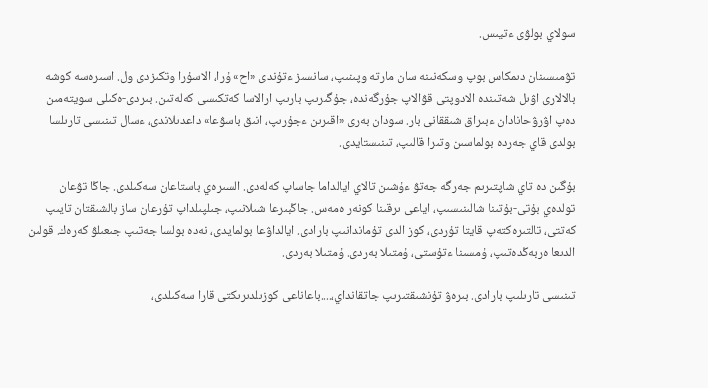سولاي بولۋى ءتيىس.

تۋمىسىنان دىمكاس بوپ وسكەنىنە سان مارتە وپىنىپ، سانسىز ءتۇندى «اح» ۇرا، الاسۇرا وتكىزدى ول. اسىرەسە كوشە بالالارى اۋىل شەتىندە الادوپتى قۋالاپ جۇرگەندە، جۇگىرىپ بارىپ ارالاسا كەتكىسى كەلەتىن. بىردى-ەكىلى سويتەمىن دەپ اۋرۋحانادان ءبىراق شىققانى بار. سودان بەرى «اقىرىن ءجۇرىپ، انىق باسۋعا» داعدىلاندى، ءسال تىنىسى تارىلسا بولدى قاي جەردە بولماسىن وتىرا قالىپ، تىنىستايدى.

بۇگىن دە تاي شاپتىرىم جەرگە جەتۋ ءۇشىن تالاي ايالداما جاساپ كەلەدى. السىرەي باستاعان سەكىلدى. جاڭا تۋعان تولدەي بۇتى-بۇتىنا شالىنىسىپ، اياعى ىرقىنا كونەر ەمەس. جاڭبىرعا شىلانىپ، جىلپىلداپ تۇرعان ساز بالشىقتان تايىپ كەتتى، تالتىرەكتەپ قايتا تۇردى، كوز الدى تۇماندانىپ بارادى. ايالداۋعا بولمايدى، نەدە بولسا جەتىپ جىعىلۋ كەرەك. قولىن الدىعا ەربەڭدەتىپ، ۇمسىنا ءتۇستى، ۇمتىلا بەردى. ۇمتىلا بەردى.

تىنىسى تارىلىپ بارادى. بىرەۋ تۇنشىقتىرىپ جاتقانداي،....باعاناعى كوزىلدىرىكتى قارا سەكىلدى،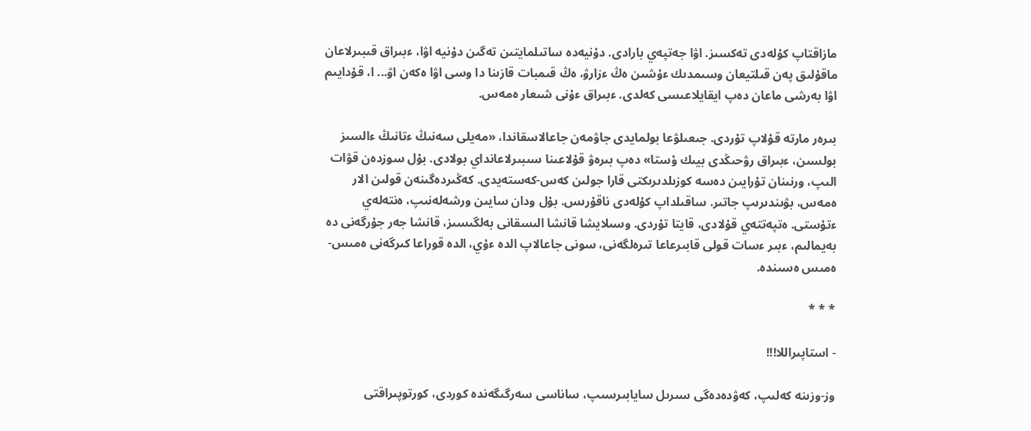مازاقتاپ كۇلەدى تەكسىز. اۋا جەتپەي بارادى. دۇنيەدە ساتىلمايتىن تەگىن دۇنيە اۋا، ءبىراق قىبىرلاعان ماقۇلىق پەن قىلتيعان وسىمدىك ءۇشىن ەڭ ءزارۋ، ەڭ قىمبات قازىنا دا وسى اۋا ەكەن اۋ... ا، قۇدايىم اۋا بەرشى ماعان دەپ ايقايلاعىسى كەلدى. ءبىراق ءۇنى شىعار ەمەس.

بىرەر مارتە قۇلاپ تۇردى. جىعىلۋعا بولمايدى جاۋمەن جاعالاسقاندا، «مەيلى سەنىڭ ءتانىڭ ءالسىز بولسىن، ءبىراق رۋحىڭدى بيىك ۇستا» دەپ بىرەۋ قۇلاعىنا سىبىرلاعانداي بولادى. بۇل سوزدەن قۋات الىپ، ورنىنان تۇرايىن دەسە كوزىلدىرىكتى قارا جولىن كەس-كەستەيدى. كەڭىردەگىنەن قولىن الار ەمەس، بۋىندىرىپ جاتىر. ساقىلداپ كۇلەدى ناقۇرىس. بۇل ودان سايىن ورشەلەنىپ، ەنتەلەي ءتۇستى. ەتپەتتەي قۇلادى، قايتا تۇردى. وسىلايشا قانشا الىسقانى بەلگىسىز، قانشا جەر جۇرگەنى دە بەيمالىم، ءبىر ءسات قولى قابىرعاعا تىرەلگەنى، سونى جاعالاپ الدە ءۇي، الدە قوراعا كىرگەنى ەمىس-ەمىس ەسىندە.

* * *

- استاپىراللا!!!

وز-وزىنە كەلىپ، كەۋدەدەگى سىرىل سايابىرسىپ، ساناسى سەرگىگەندە كوردى، كورتوپىراقتى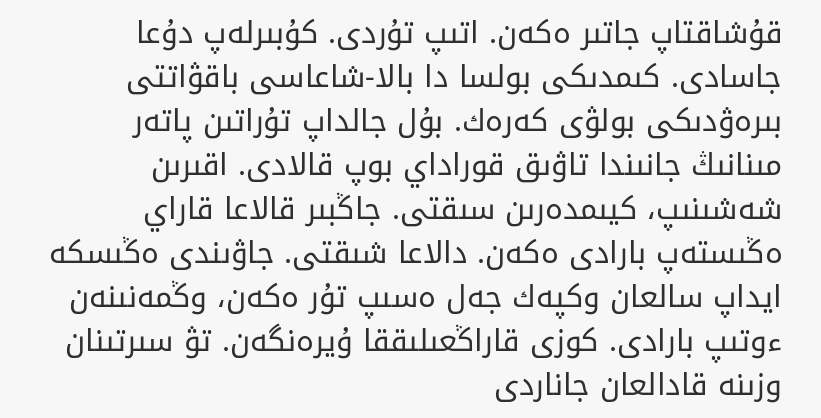قۇشاقتاپ جاتىر ەكەن. اتىپ تۇردى. كۇبىرلەپ دۇعا جاسادى. كىمدىكى بولسا دا بالا-شاعاسى باقۋاتتى بىرەۋدىكى بولۋى كەرەك. بۇل جالداپ تۇراتىن پاتەر مىنانىڭ جانىندا تاۋىق قوراداي بوپ قالادى. اقىرىن شەشىنىپ، كيىمدەرىن سىقتى. جاڭبىر قالاعا قاراي ەڭىستەپ بارادى ەكەن. دالاعا شىقتى. جاۋىندى ەڭىسكە ايداپ سالعان وكپەك جەل ەسىپ تۇر ەكەن، وڭمەنىنەن ءوتىپ بارادى. كوزى قاراڭعىلىققا ۇيرەنگەن. تۋ سىرتىنان وزىنە قادالعان جاناردى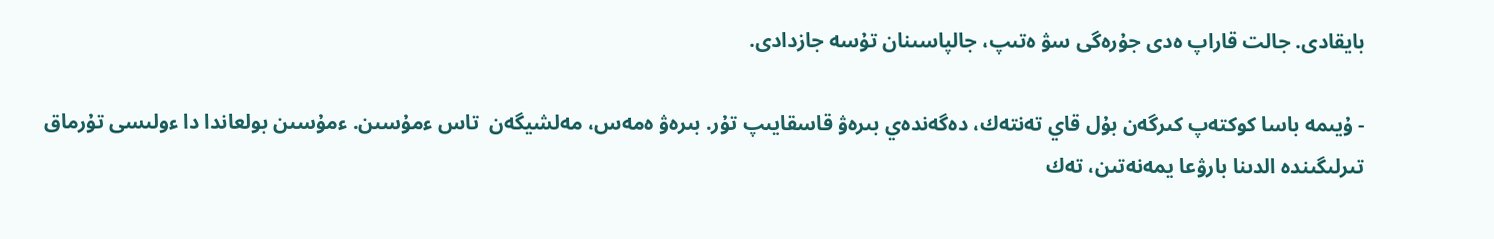بايقادى. جالت قاراپ ەدى جۇرەگى سۋ ەتىپ، جالپاسىنان تۇسە جازدادى.

- ۇيىمە باسا كوكتەپ كىرگەن بۇل قاي تەنتەك، دەگەندەي بىرەۋ قاسقايىپ تۇر. بىرەۋ ەمەس، مەلشيگەن  تاس ءمۇسىن. ءمۇسىن بولعاندا دا ءولىسى تۇرماق تىرلىگىندە الدىنا بارۋعا يمەنەتىن، تەك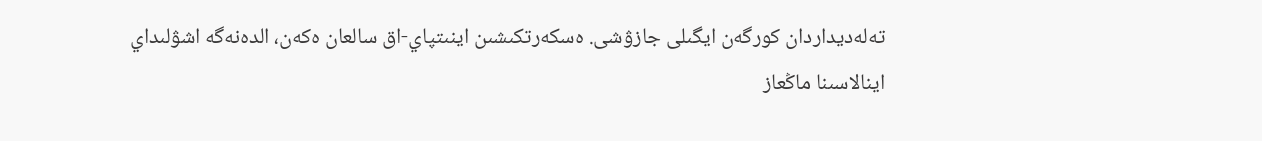تەلەديداردان كورگەن ايگىلى جازۋشى. ەسكەرتكىشىن اينىتپاي-اق سالعان ەكەن، الدەنەگە اشۋلىداي اينالاسىنا ماڭعاز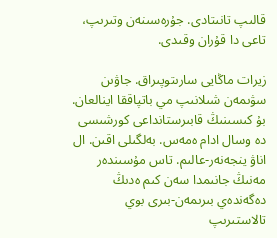قالىپ تانىتادى. جۇرەسىنەن وتىرىپ، تاعى دا قۇران وقىدى.

زيرات ماڭايى سارىتوپىراق. جاۋىن سۋىمەن شىلانىپ مي باتپاققا اينالعان. بۇ كىسىنىڭ قابىرستانداعى كورشىسى دە وسال ادام ەمەس. بەلگىلى اقىن. ال اناۋ ينجەنەر-عالىم. تاس مۇسىندەر مەنىڭ جانىمدا سەن كىم ەدىڭ دەگەندەي بىرىمەن-بىرى بوي تالاستىرىپ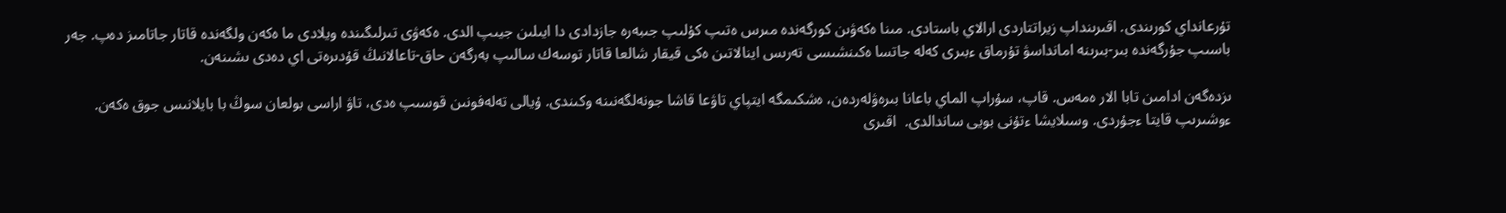تۇرعانداي كورىندى. اقىرىنداپ زيراتتاردى ارالاي باستادى. مىنا ەكەۋىن كورگەندە مىرس ەتىپ كۇلىپ جىبەرە جازدادى دا ايىلىن جيىپ الدى. ەكەۋى تىرلىگىندە ويلادى ما ەكەن ولگەندە قاتار جاتامىز دەپ. جەر باسىپ جۇرگەندە بىر-بىرىنە امانداسۋ تۇرماق ءبىرى كەلە جاتسا ەكىنشىسى تەرىس اينالاتىن ەكى قيقار شالعا قاتار توسەك سالىپ بەرگەن حاق-تاعالانىڭ قۇدىرەتى اي دەدى ىشىنەن.

ىزدەگەن ادامىن تابا الار ەمەس. قاپ، سۇراپ الماي باعانا بىرەۋلەردەن، ەشكىمگە ايتپاي تاۋعا قاشا جونەلگەنىنە وكىندى. ۇيالى تەلەفونىن قوسىپ ەدى، تاۋ اراسى بولعان سوڭ با بايلانىس جوق ەكەن. ءوشىرىپ قايتا ءجۇردى. وسىلايشا ءتۇنى بويى ساندالدى.  اقىرى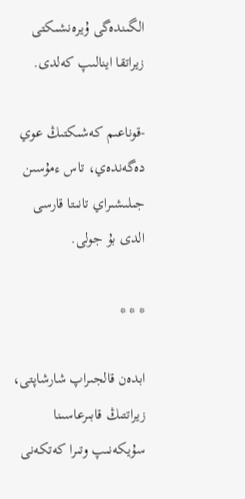الگىندەگى ۇيرەنشىكتى زيراتقا اينالىپ كەلدى.

-قوناعىم كەشىكتىڭ عوي دەگەندەي، تاس ءمۇسىن جىلىشىراي تانىتا قارسى الدى بۇ جولى.

* * *

ابدەن قالجىراپ شارشاپتى، زيراتتىڭ قابىرعاسىنا سۇيكەنىپ وتىرا كەتكەنى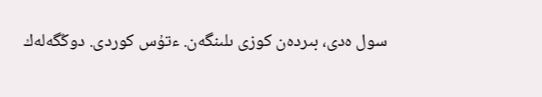سول ەدى، بىردەن كوزى ىلىنگەن. ءتۇس كوردى. دوڭگەلەك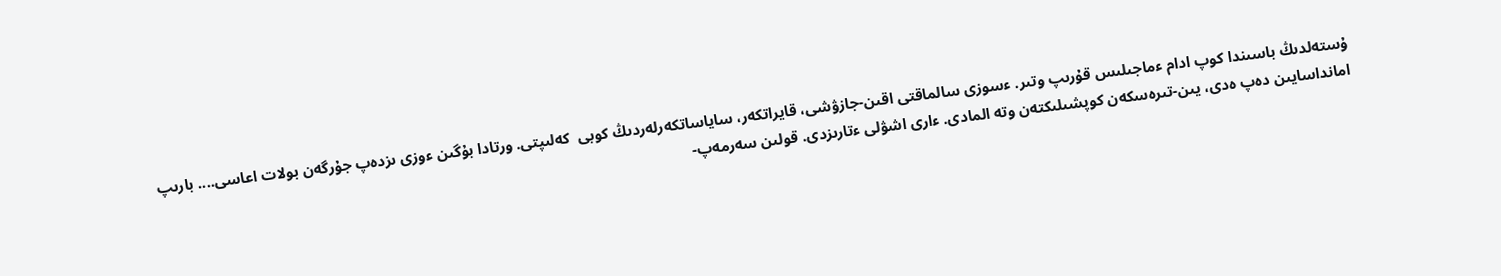ۇستەلدىڭ باسىندا كوپ ادام ءماجىلىس قۇرىپ وتىر. ءسوزى سالماقتى اقىن-جازۋشى، قايراتكەر، ساياساتكەرلەردىڭ كوبى  كەلىپتى. ورتادا بۇگىن ءوزى ىزدەپ جۇرگەن بولات اعاسى.... بارىپ امانداسايىن دەپ ەدى، يىن-تىرەسكەن كوپشىلىكتەن وتە المادى. ءارى اشۋلى ءتارىزدى. قولىن سەرمەپ-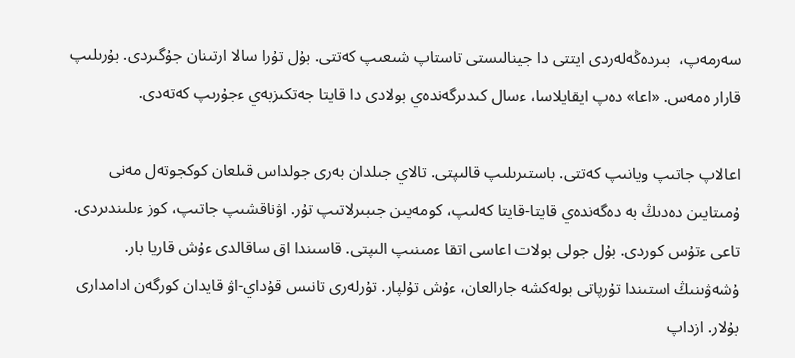سەرمەپ،  بىردەڭەلەردى ايتتى دا جينالىستى تاستاپ شىعىپ كەتتى. بۇل تۇرا سالا ارتىنان جۇگىردى. بۇرىلىپ قارار ەمەس. «اعا» دەپ ايقايلاسا، ءسال كىدىرگەندەي بولادى دا قايتا جەتكىزبەي ءجۇرىپ كەتەدى.

اعالاپ جاتىپ ويانىپ كەتتى. باستىرىلىپ قالىپتى. تالاي جىلدان بەرى جولداس قىلعان كوكجوتەل مەنى ۇمىتايىن دەدىڭ بە دەگەندەي قايتا-قايتا كەلىپ، كومەيىن جىبىرلاتىپ تۇر. اۋناقشىپ جاتىپ، كوز ءىلىندىردى. تاعى ءتۇس كوردى. بۇل جولى بولات اعاسى اتقا ءمىنىپ الىپتى. قاسىندا اق ساقالدى ءۇش قاريا بار. ۇشەۋىنىڭ استىندا تۇرپاتى بولەكشە جارالعان، ءۇش تۇلپار. تۇرلەرى تانىس قۇداي-اۋ قايدان كورگەن ادامدارى بۇلار. ازداپ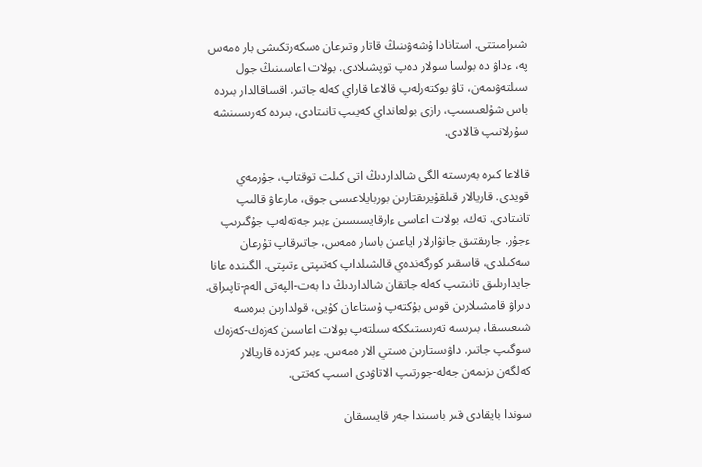شىرامىتتى. استانادا ۇشەۋىنىڭ قاتار وتىرعان ەسكەرتكىشى بار ەمەس پە، ءداۋ دە بولسا سولار دەپ توپشىلادى. بولات اعاسىنىڭ جول سىلتەۋىمەن، تاۋ بوكتەرلەپ قالاعا قاراي كەلە جاتىر. اقساقالدار بىردە باس شۇلعىسىپ، رازى بولعانداي كەيىپ تانىتادى، بىردە كەرىسىنشە سۇرلانىپ قالادى.

قالاعا كىرە بەرىستە الگى شالداردىڭ اتى كىلت توقتاپ، جۇرمەي قويدى. قاريالار قىلقۇيرىقتارىن بوربايلاعىسى جوق، مارعاۋ قالىپ تانىتادى. تەك، بولات اعاسى ءارقايسىسىن ءبىر جەتەلەپ جۇگىرىپ ءجۇر. جارىقتىق جانۋارلار اياعىن باسار ەمەس، جاتىرقاپ تۇرعان سەكىلدى، قاسقىر كورگەندەي قالشىلداپ كەتىپتى ءتىپتى. الگىندە عانا جايدارىلىق تانىتىپ كەلە جاتقان شالداردىڭ دا بەت-الپەتى الەم-تاپىراق. دىراۋ قامشىلارىن قوس بۇكتەپ ۇستاعان كۇيى، قولدارىن بىرەسە شىعىسقا، بىرىسە تەرىستىككە سىلتەپ بولات اعاسىن كەزەك-كەزەك سوگىپ جاتىر. داۋىستارىن ەستي الار ەمەس. ءبىر كەزدە قاريالار  كەلگەن ىزىمەن جەلە-جورتىپ الاتاۋدى اسىپ كەتتى.

سوندا بايقادى قىر باسىندا جەر قايىسقان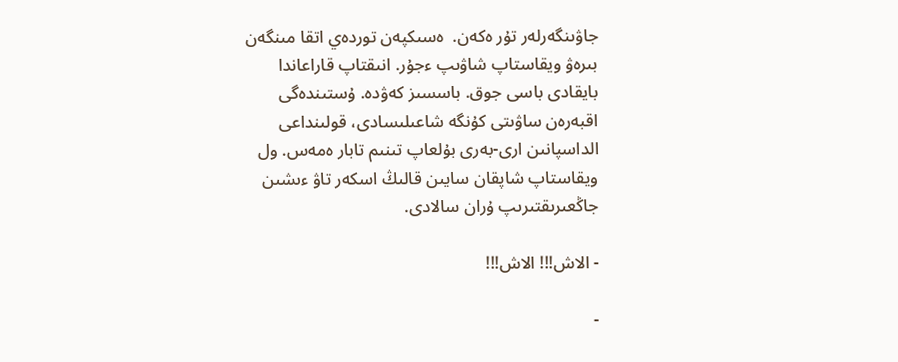جاۋىنگەرلەر تۇر ەكەن.  ەسىكپەن توردەي اتقا مىنگەن بىرەۋ ويقاستاپ شاۋىپ ءجۇر. انىقتاپ قاراعاندا بايقادى باسى جوق. باسسىز كەۋدە. ۇستىندەگى اقبەرەن ساۋىتى كۇنگە شاعىلىسادى، قولىنداعى الداسپانىن ارى-بەرى بۇلعاپ تىنىم تابار ەمەس. ول ويقاستاپ شاپقان سايىن قالىڭ اسكەر تاۋ ءىشىن جاڭعىرىقتىرىپ ۇران سالادى.

- الاش!!! الاش!!!

-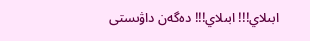ابىلاي!!! ابىلاي!!! دەگەن داۋىستى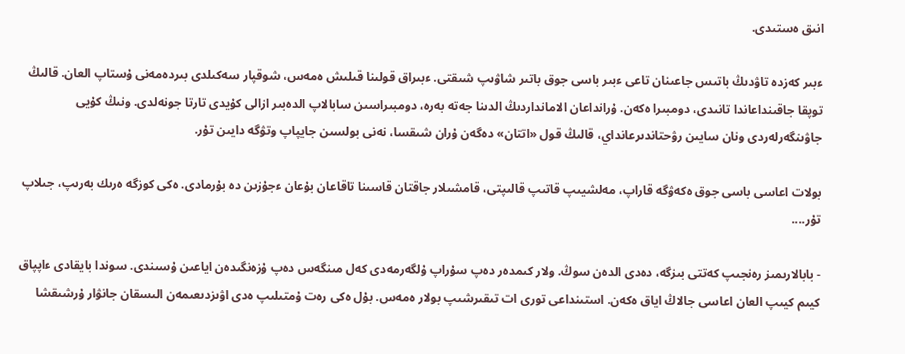انىق ەستىدى.

ءبىر كەزدە تاۋدىڭ باتىس جاعىنان تاعى ءبىر باسى جوق باتىر شاۋىپ شىقتى. ءبىراق قولىنا قىلىش ەمەس، شوقپار سەكىلدى بىردەمەنى ۇستاپ العان. قالىڭ توپقا جاقىنداعاندا تانىدى، دومبىرا ەكەن. ۇرانداعان الامانداردىڭ الدىنا جەتە بەرە، دومبىراسىن سابالاپ الدەبىر ازالى كۇيدى تارتا جونەلدى. ونىڭ كۇيى جاۋىنگەرلەردى ونان سايىن رۋحتاندىرعانداي، قالىڭ قول «اتتان» دەگەن ۇران شىقسا، نەنى بولسىن جايپاپ وتۋگە دايىن تۇر.

بولات اعاسى باسى جوق ەكەۋگە قاراپ، مەلشيىپ قاتىپ قالىپتى، قامشىلار جاقتان قاسىنا تاقاعان بۇعان ءجۇزىن دە بۇرمادى. ەكى كوزگە ەرىك بەرىپ، جىلاپ تۇر....

- بابالارىمىز رەنجىپ كەتتى بىزگە، دەدى الدەن سوڭ. ولار كىمدەر دەپ سۇراپ ۇلگەرمەدى كەل مىنگەس دەپ ۇزەنگىدەن اياعىن ۇسىندى. سوندا بايقادى ءاپپاق كيىم كيىپ العان اعاسى جالاڭ اياق ەكەن. استىنداعى تورى ات تىقىرشىپ بولار ەمەس. بۇل ەكى رەت ۇمتىلىپ ەدى اۋىزدىعىمەن الىسقان جانۋار ۇرشىقشا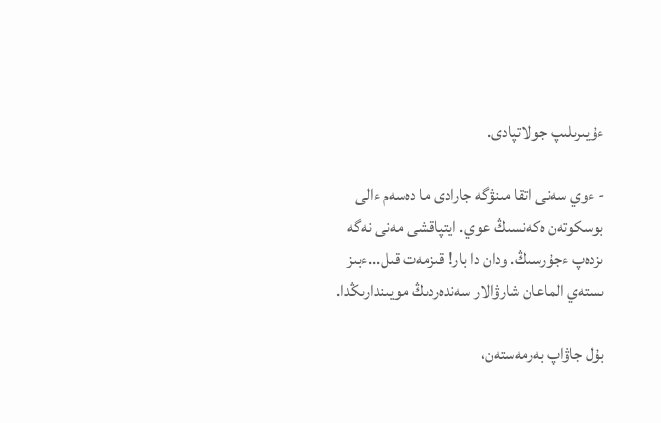ءۇيىرىلىپ جولاتپادى.

- ءوي سەنى اتقا مىنۋگە جارادى ما دەسەم ءالى بوسكوتەن ەكەنسىڭ عوي. ايتپاقشى مەنى نەگە ىزدەپ ءجۇرسىڭ. ودان دا بار! قىزمەت قىل...ءبىز ىستەي الماعان شارۋالار سەندەردىڭ مويىندارىڭدا.

بۇل جاۋاپ بەرمەستەن،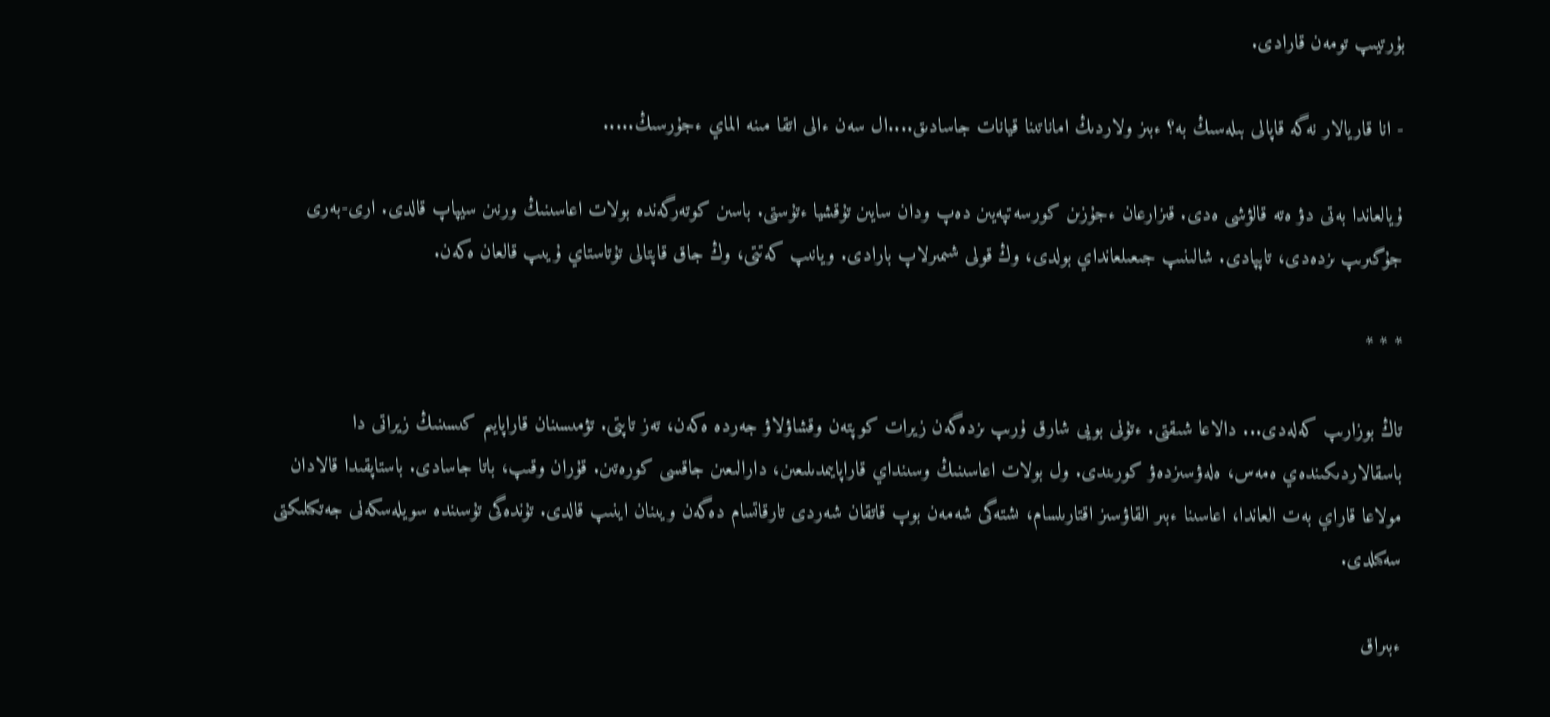بۇرتيىپ تومەن قارادى.

- انا قاريالار نەگە قاپالى بىلەسىڭ بە؟ ءبىز ولاردىڭ اماناتىنا قيانات جاسادىق....ال سەن ءالى اتقا مىنە الماي ءجۇرسىڭ.....

ۇيالعاندا بەتى دۋ ەتە قالۋشى ەدى. قىزارعان ءجۇزىن كورسەتپەيىن دەپ ودان سايىن تۇقشيا ءتۇستى. باسىن كوتەرگەندە بولات اعاسىنىڭ ورنىن سيپاپ قالدى. ارى-بەرى جۇگىرىپ ىزدەدى، تاپپادى. شالىنىپ جىعىلعانداي بولدى، وڭ قولى شىمىرلاپ بارادى. ويانىپ كەتتى، وڭ جاق قاپتالى تۇتاستاي ۇيىپ قالعان ەكەن.

* * *

تاڭ بوزارىپ كەلەدى... دالاعا شىقتى. ءتۇنى بويى شارق ۇرىپ ىزدەگەن زيرات كوپتەن وقشاۋلاۋ جەردە ەكەن، تەز تاپتى. تۋمىسىنان قاراپايىم كىسىنىڭ زيراتى دا باسقالاردىكىندەي ەمەس، ەلەۋسىزدەۋ كورىندى. ول بولات اعاسىنىڭ وسىنداي قاراپايىمدىلىعىن، دارالىعىن جاقسى كورەتىن. قۇران وقىپ، باتا جاسادى. باستاپقىدا قالادان مولاعا قاراي بەت العاندا، اعاسىنا ءبىر القاۋسىز اقتارىلسام، ىشتەگى شەمەن بوپ قاتقان شەردى تارقاتسام دەگەن ويىنان اينىپ قالدى. تۇندەگى تۇسىندە سويلەسكەنى جەتكىلىكتى سەكىلدى.

ءبىراق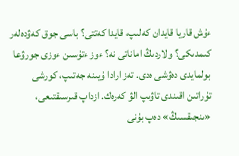ءۇش قاريا قايدان كەلىپ، قايدا كەتتى؟ باسى جوق كەۋدەلەر كىمدىكى؟ ولاردىڭ اماناتى نە؟ ءوز ءتۇسىن ءوزى جورۋعا بولمايدى دەۋشى ەدى. تەز ارادا ۇيىنە جەتىپ، كورشى تۇراتىن اقىندى تاۋىپ الۋ كەرەك. ازداپ قىرسىقتىعى، «ىنجىقسىڭ» دەپ بۇنى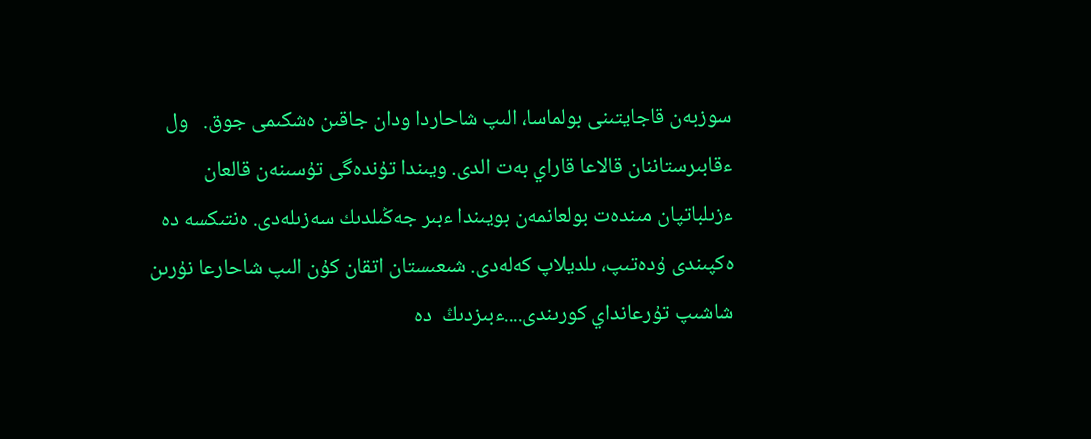سوزبەن قاجايتىنى بولماسا، الىپ شاحاردا ودان جاقىن ەشكىمى جوق.   ول ءقابىرستاننان قالاعا قاراي بەت الدى. ويىندا تۇندەگى تۇسىنەن قالعان ءزىلباتپان مىندەت بولعانمەن بويىندا ءبىر جەڭىلدىك سەزىلەدى. ەنتىكسە دە ەكپىندى ۇدەتىپ، ىلديلاپ كەلەدى. شىعىستان اتقان كۇن الىپ شاحارعا نۇرىن شاشىپ تۇرعانداي كورىندى....ءبىزدىڭ  دە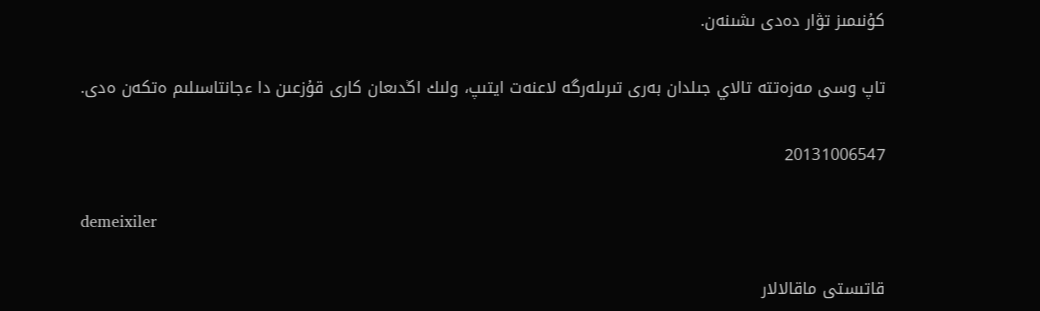كۇنىمىز تۋار دەدى ىشىنەن.

تاپ وسى مەزەتتە تالاي جىلدان بەرى تىرىلەرگە لاعنەت ايتىپ، ولىك اڭدىعان كارى قۇزعىن دا ءجانتاسىلىم ەتكەن ەدى.

20131006547

demeixiler

قاتىستى ماقالالار